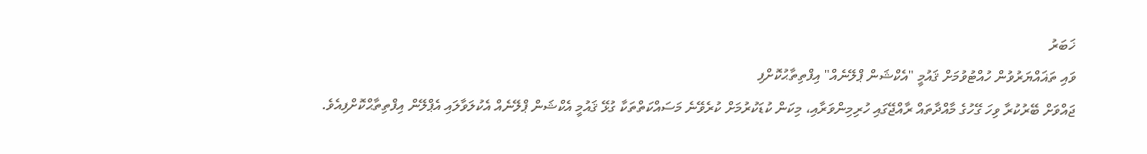ޚަބަރު
ވައި ތަޣައްޔަރުވުން ހުއްޓުވުމަށް ޤައުމީ "އެކްޝަން ޕްލޭނެއް" އިފްތިތާޙުކޮށްފި
ޖައްވަށް ބޭރުކުރާ ވިހަ ގޭހުގެ މާއްދާތައް ރާއްޖޭގައި ހުރިމިންވަރާއި، މިކަން ކުޑަކުރުމަށް ކުރެވޭނެ މަސައްކަތްތަކާ ގުޅޭ ޤައުމީ އެކްޝަން ޕްލޭނެއް އެކުލަވާލައި އެޕްލޭން އިފްތިތާޙްކޮށްފިއެވެ.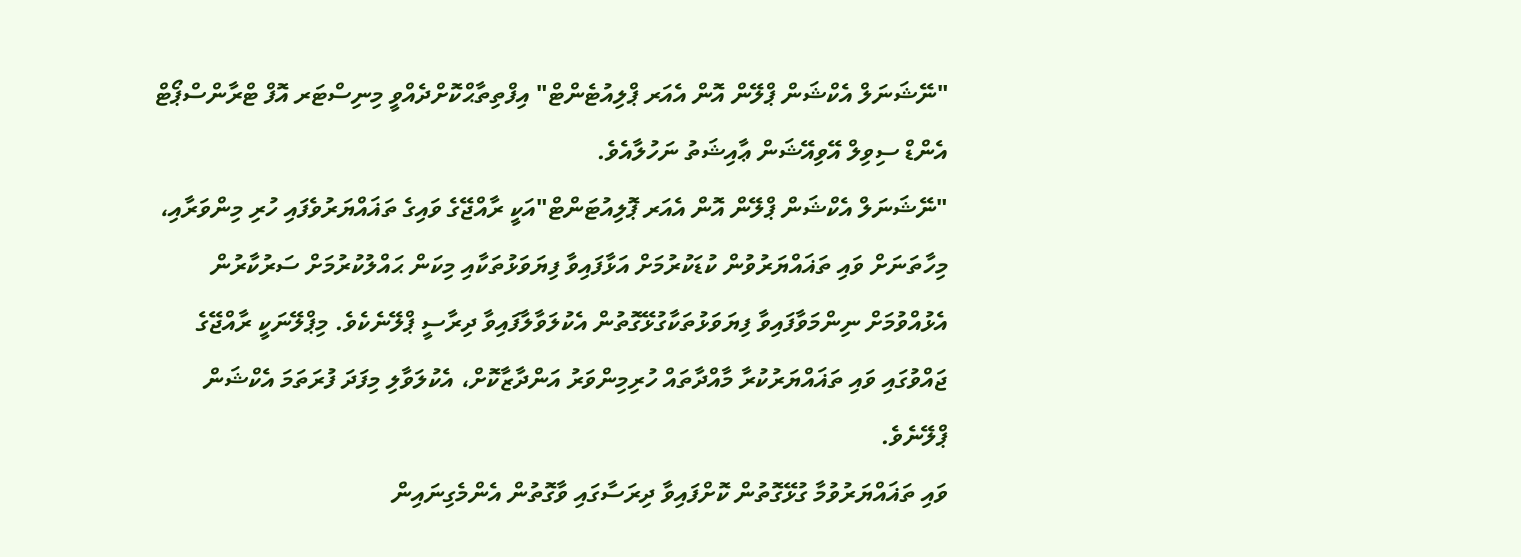"ނޭޝަނަލް އެކްޝަން ޕްލޭން އޮން އެއަރ ޕްލިއުޓެންޓް" އިފްތިތާޙްކޮށްދެއްވީ މިނިސްޓަރ އޮފް ޓްރާންސްޕޯޓް އެންޑް ސިވިލް އޭވިއޭޝަން ޢާއިޝަތު ނަހުލާއެވެ.
"ނޭޝަނަލް އެކްޝަން ޕްލޭން އޮން އެއަރ ޕޮލިއުޓަންޓް"އަކީ ރާއްޖޭގެ ވައިގެ ތަޣައްޔަރުވެފައި ހުރި މިންވަރާއި، މިހާތަނަށް ވައި ތަޣައްޔަރުވުން ކުޑަކުރުމަށް އަޅާފައިވާ ފިޔަވަޅުތަކާއި މިކަން ޙައްލުކުރުމަށް ސަރުކާރުން އެޅުއްވުމަށް ނިންމަވާފައިވާ ފިޔަވަޅުތަކާގުޅޭގޮތުން އެކުލަވާލާފައިވާ ދިރާސީ ޕްލޭނެކެވެ. މިޕްލޭނަކީ ރާއްޖޭގެ ޖައްވުގައި ވައި ތަޣައްޔަރުކުރާ މާއްދާތައް ހުރިމިންވަރު އަންދާޒާކޮށް، އެކުލަވާލި މިފަދަ ފުރަތަމަ އެކްޝަން ޕްލޭނެވެ.
ވައި ތަޣައްޔަރުވުމާ ގުޅޭގޮތުން ކޮށްފައިވާ ދިރަސާގައި ވާގޮތުން އެންމެގިނައިން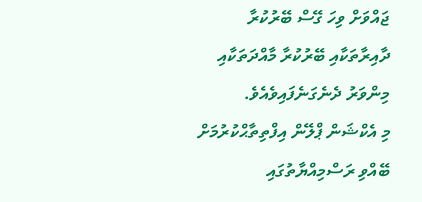ޖައްވަށް ވިހަ ގޭސް ބޭރުކުރާ ދާއިރާތަކާއި ބޭރުކުރާ މާއްދަތަކާއި މިންވަރު ދެނެގަނެފައިވެއެވެ.
މި އެކްޝަން ޕްލޭން އިފްތިތާޙްކުރުމަށް ބޭއްވި ރަސްމިއްޔާތުގައި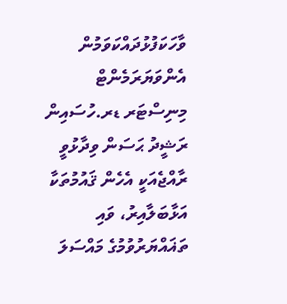ވާހަކަފުޅުދައްކަވަމުން އެންވަޔަރަމެންޓް މިނިސްޓަރ ޑރ.ހުސައިން ރަޝީދު ޙަސަން ވިދާޅުވީ ރާއްޖެއަކީ އެހެން ޤައުމުތަކާ އަޅާބަލާއިރު، ވައި ތަޣައްޔަރުވުމުގެ މައްސަލަ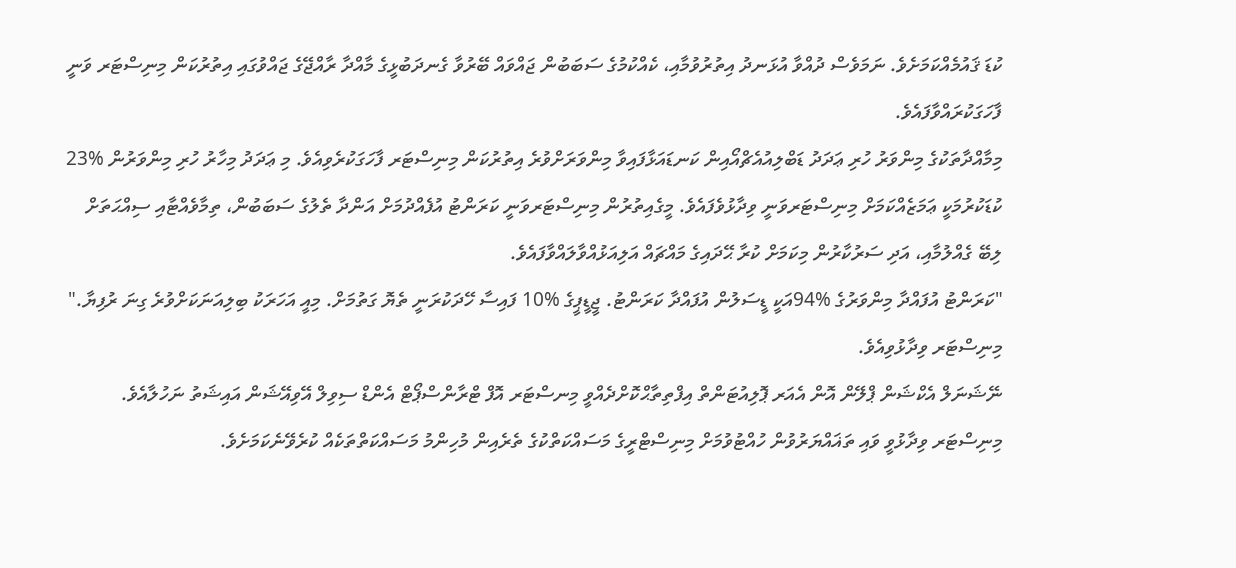ކުޑަ ޤައުމެއްކަމަށެވެ. ނަމަވެސް ދުއްވާ އުޅަނދު އިތުރުވުމާއި، ކެއްކުމުގެ ސަބަބުން ޖައްވައް ބޭރުވާ ގެނދަބުޅީގެ މާއްދާ ރާއްޖޭގެ ޖައްވުގައި އިތުރުކަން މިނިސްޓަރ ވަނީ ފާހަގަކުރައްވާފައެވެ.
މިމާއްދާތަކުގެ މިންވަރު ހުރި ޢަދަދު ޑަބްލިއުއެޗްއޯއިން ކަނޑައަޅާފައިވާ މިންވަރަށްވުރެ އިތުރުކަން މިނިސްޓަރ ފާހަގަކުރެވިއެވެ. މި ޢަދަދު މިހާރު ހުރި މިންވަރުން %23 ކުޑަކުރުމަކީ ޢަމަޒެއްކަމަށް މިނިސްޓަރވަނީ ވިދާޅުވެފައެވެ. މީގެއިތުރުން މިނިސްޓަރވަނީ ކަރަންޓު އުފެއްދުމަށް އަންދާ ތެލުގެ ސަބަބުން، ތިމާވެއްޓާއި ސިއްޙަތަށް ލިބޭ ގެއްލުމާއި، އަދި ސަރުކާރުން މިކަމަށް ކުރާ ޙޭދައިގެ މައްޗައް އަލިއަޅުއްވާލައްވާފައެވެ.
"ކަރަންޓު އުފައްދާ މިންވަރުގެ %94އަކީ ޑީސަލުން އުފައްދާ ކަރަންޓު. ޖީޑީޕީގެ %10 ފައިސާ ހޭދަކުރަނީ ތެޔޮ ގަތުމަށް. މިއީ އަހަރަކު ބިލިއަނަކަށްވުރެ ގިނަ ރުފިޔާ." މިނިސްޓަރ ވިދާޅުވިއެވެ.
ނޭޝަނަލް އެކްޝަން ޕްލޭން އޮން އެއަރ ޕޮލިއުޓަންތް އިފްތިތާޙްކޮށްދެއްވީ މިނސްޓަރ އޮފް ޓްރާންސްޕޯޓް އެންޑް ސިވިލް އޭވިއޭޝަން އައިޝަތު ނަހުލާއެވެ. މިނިސްޓަރ ވިދާޅުވީ ވައި ތަޣައްޔަރުވުން ހުއްޓުވުމަށް މިނިސްޓްރީގެ މަސައްކަތްކުގެ ތެރެއިން މުހިންމު މަސައްކަތްތަކެއް ކުރެވޭނެކަމަށެވެ.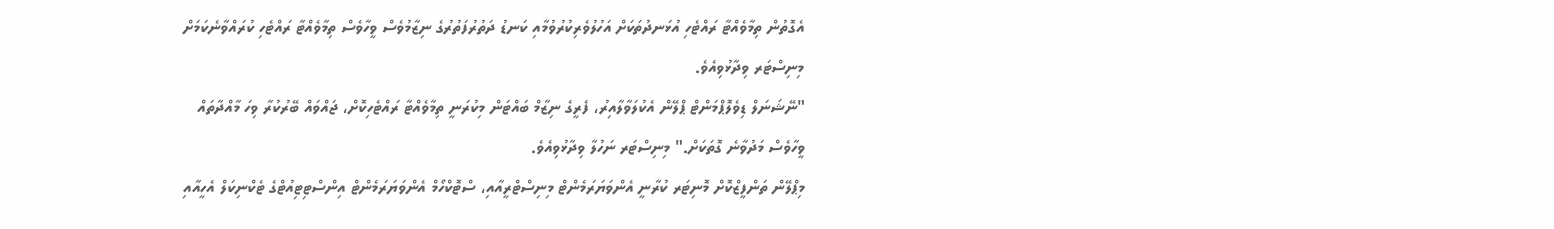އެގޮތުން ތިމާވެއްޓާ ރައްޓެހި އުޅަނދުތަކަށް އަހުލުވެރިކުރުވުމާއި ކަނޑު ދަތުރުފަތުރުގެ ނިޒާމުވެސް ވީހާވެސް ތިމާވެއްޓާ ރައްޓެހި ކުރައްވާނެކަމަށް މިނިސްޓަރ ވިދާޅުވިއެވެ.
"ނޭޝަނަލް ޑިވެލޮޕްމަންޓް ޕްލޭން އެކުލަވާލާއިރު، ފެރީގެ ނިޒާމް ބައްޓަން މިކުރަނީ ތިމާވެއްޓާ ރައްޓެހިކޮށް، ޖައްވައް ބޭރުކުރާ ވިހަ މާއްދާތައް ވީހާވެސް މަދުވާނެ ގޮތަކަށް." މިނިސްޓަރ ނަހުލާ ވިދާޅުވިއެވެ.
މިޕްލޭން ތަންފީޒްކޮށް މޮނިޓަރ ކުރާނީ އެންވަޔަރަމެންޓް މިނިސްޓްރީއާއި، ސްޓޮކްހޯމް އެންވަޔަރަމެންޓް އިންސްޓިޓިއުޓްގެ ޓެކްނިކަލް އެހީއާއި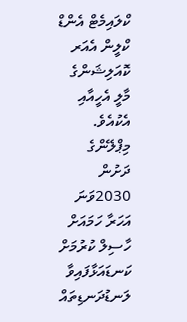ކްލައިމެޓް އެންޑް ކްލީން އެއަރ ކޮއަލިޝަންގެ މާލީ އެހީއާއި އެކުއެވެ. މިޕްލޭންގެ ދަށުން 2030ވަނަ އަހަރާ ހަމައަށް ހާސިލް ކުރުމަށް ކަނޑައަޅާފައިވާ ލަނޑުދަނޑިތައް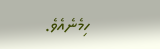ހިމެނެއެވެ.